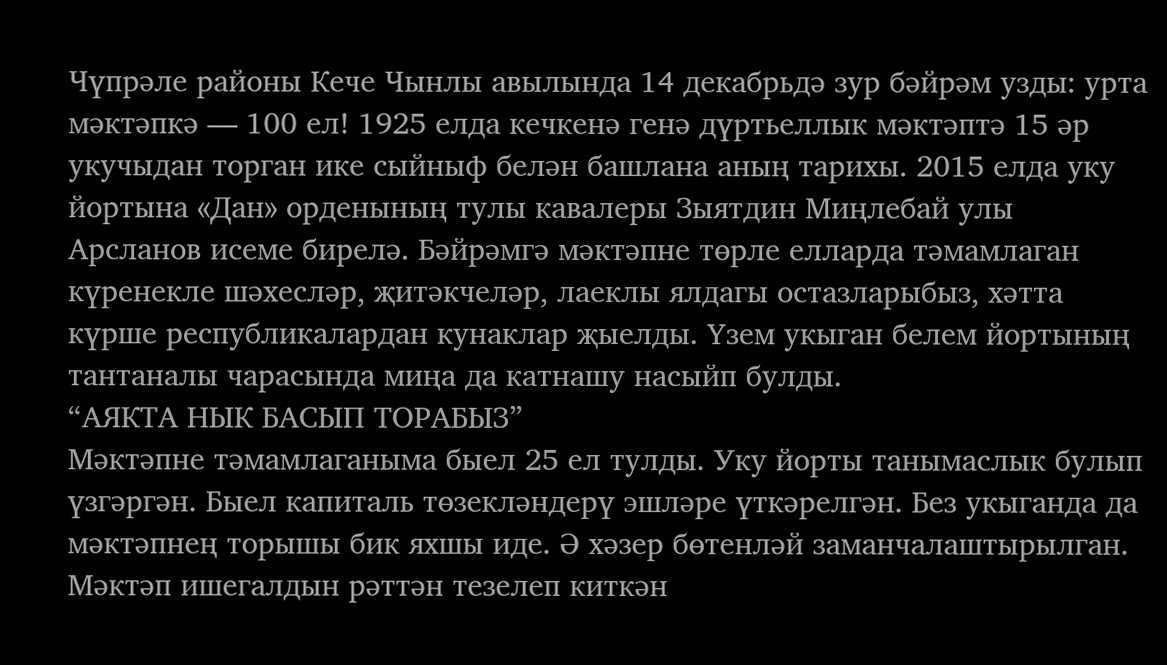Чүпрәле районы Кече Чынлы авылында 14 декабрьдә зур бәйрәм узды: урта мәктәпкә — 100 ел! 1925 елда кечкенә генә дүртьеллык мәктәптә 15 әр укучыдан торган ике сыйныф белән башлана аның тарихы. 2015 елда уку йортына «Дан» орденының тулы кавалеры Зыятдин Миңлебай улы Арсланов исеме бирелә. Бәйрәмгә мәктәпне төрле елларда тәмамлаган күренекле шәхесләр, җитәкчеләр, лаеклы ялдагы остазларыбыз, хәтта күрше республикалардан кунаклар җыелды. Үзем укыган белем йортының тантаналы чарасында миңа да катнашу насыйп булды.
“АЯКТА НЫК БАСЫП ТОРАБЫЗ”
Мәктәпне тәмамлаганыма быел 25 ел тулды. Уку йорты танымаслык булып үзгәргән. Быел капиталь төзекләндерү эшләре үткәрелгән. Без укыганда да мәктәпнең торышы бик яхшы иде. Ә хәзер бөтенләй заманчалаштырылган. Мәктәп ишегалдын рәттән тезелеп киткән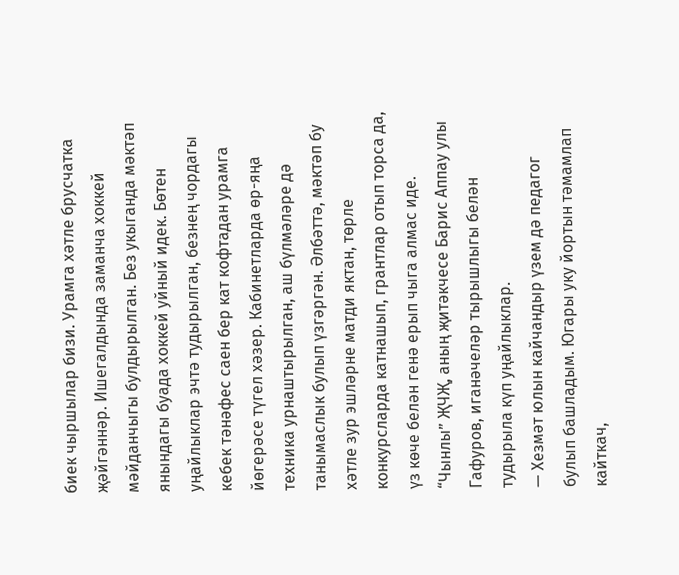биек чыршылар бизи. Урамга хәтле брусчатка җәйгәннәр. Ишегалдында заманча хоккей мәйданчыгы булдырылган. Без укыганда мәктәп янындагы буада хоккей уйный идек. Бөтен уңайлыклар эчтә тудырылган, безнең чордагы кебек тәнәфес саен бер кат кофтадан урамга йөгерәсе түгел хәзер. Кабинетларда өр-яңа техника урнаштырылган, аш бүлмәләре дә танымаслык булып үзгәргән. Әлбәттә, мәктәп бу хәтле зур эшләрне матди яктан, төрле конкурсларда катнашып, грантлар отып торса да, үз көче белән генә ерып чыга алмас иде. “Чынлы” ҖЧҖ, аның җитәкчесе Барис Аппау улы Гафуров, иганәчеләр тырышлыгы белән тудырыла күп уңайлыклар.
— Хезмәт юлын кайчандыр үзем дә педагог булып башладым. Югары уку йортын тәмамлап кайткач,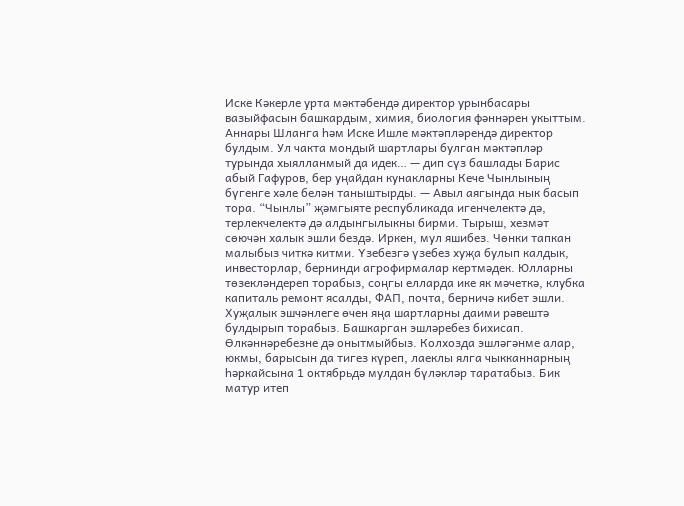Иске Кәкерле урта мәктәбендә директор урынбасары вазыйфасын башкардым, химия, биология фәннәрен укыттым. Аннары Шланга һәм Иске Ишле мәктәпләрендә директор булдым. Ул чакта мондый шартлары булган мәктәпләр турында хыялланмый да идек… — дип сүз башлады Барис абый Гафуров, бер уңайдан кунакларны Кече Чынлының бүгенге хәле белән таныштырды. — Авыл аягында нык басып тора. “Чынлы” җәмгыяте республикада игенчелектә дә, терлекчелектә дә алдынгылыкны бирми. Тырыш, хезмәт сөючән халык эшли бездә. Иркен, мул яшибез. Чөнки тапкан малыбыз читкә китми. Үзебезгә үзебез хуҗа булып калдык, инвесторлар, бернинди агрофирмалар кертмәдек. Юлларны төзекләндереп торабыз, соңгы елларда ике як мәчеткә, клубка капиталь ремонт ясалды, ФАП, почта, берничә кибет эшли. Хуҗалык эшчәнлеге өчен яңа шартларны даими рәвештә булдырып торабыз. Башкарган эшләребез бихисап. Өлкәннәребезне дә онытмыйбыз. Колхозда эшләгәнме алар, юкмы, барысын да тигез күреп, лаеклы ялга чыкканнарның һәркайсына 1 октябрьдә мулдан бүләкләр таратабыз. Бик матур итеп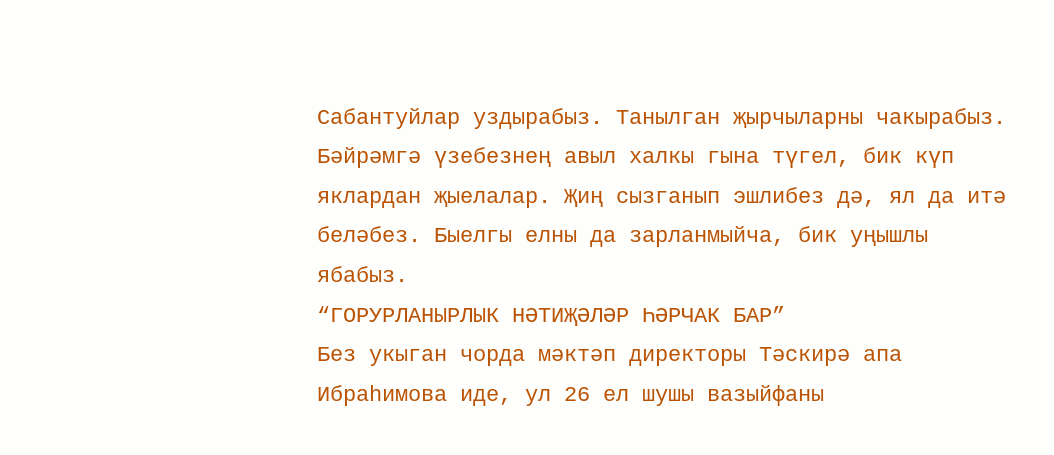Сабантуйлар уздырабыз. Танылган җырчыларны чакырабыз. Бәйрәмгә үзебезнең авыл халкы гына түгел, бик күп яклардан җыелалар. Җиң сызганып эшлибез дә, ял да итә беләбез. Быелгы елны да зарланмыйча, бик уңышлы ябабыз.
“ГОРУРЛАНЫРЛЫК НӘТИҖӘЛӘР ҺӘРЧАК БАР”
Без укыган чорда мәктәп директоры Тәскирә апа Ибраһимова иде, ул 26 ел шушы вазыйфаны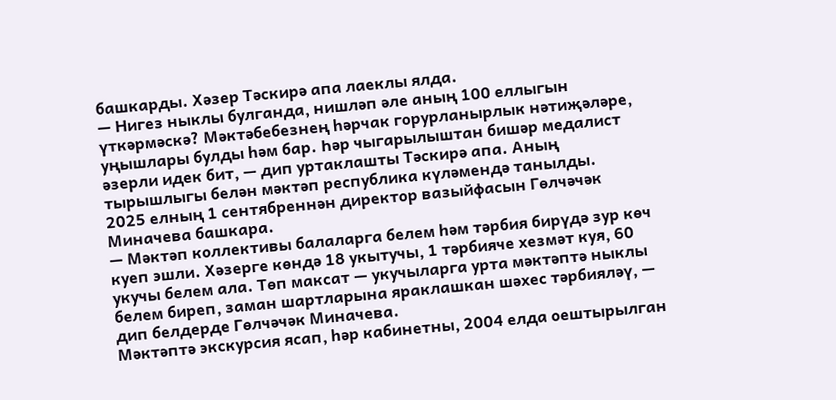башкарды. Хәзер Тәскирә апа лаеклы ялда.
— Нигез ныклы булганда, нишләп әле аның 100 еллыгын үткәрмәскә? Мәктәбебезнең һәрчак горурланырлык нәтиҗәләре, уңышлары булды һәм бар. Һәр чыгарылыштан бишәр медалист әзерли идек бит, — дип уртаклашты Тәскирә апа. Аның тырышлыгы белән мәктәп республика күләмендә танылды.
2025 елның 1 сентябреннән директор вазыйфасын Гөлчәчәк Миначева башкара.
— Мәктәп коллективы балаларга белем һәм тәрбия бирүдә зур көч куеп эшли. Хәзерге көндә 18 укытучы, 1 тәрбияче хезмәт куя, 60 укучы белем ала. Төп максат — укучыларга урта мәктәптә ныклы белем биреп, заман шартларына яраклашкан шәхес тәрбияләү, — дип белдерде Гөлчәчәк Миначева.
Мәктәптә экскурсия ясап, һәр кабинетны, 2004 елда оештырылган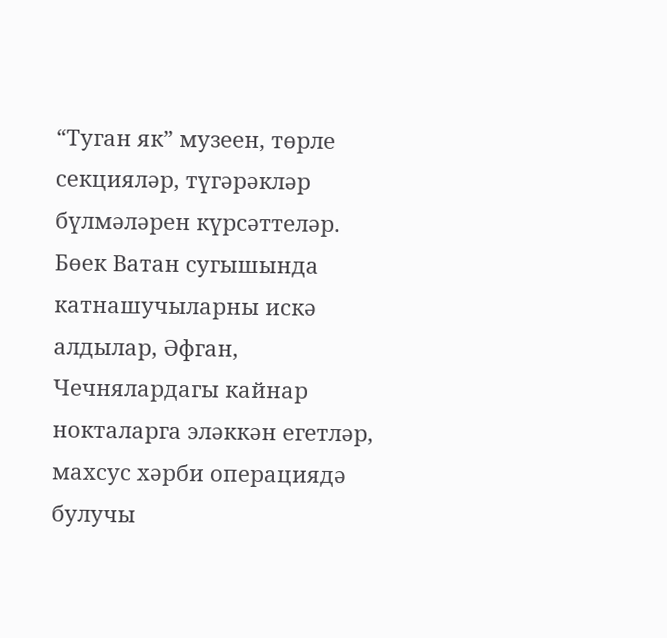“Туган як” музеен, төрле секцияләр, түгәрәкләр бүлмәләрен күрсәттеләр. Бөек Ватан сугышында катнашучыларны искә алдылар, Әфган, Чечнялардагы кайнар нокталарга эләккән егетләр, махсус хәрби операциядә булучы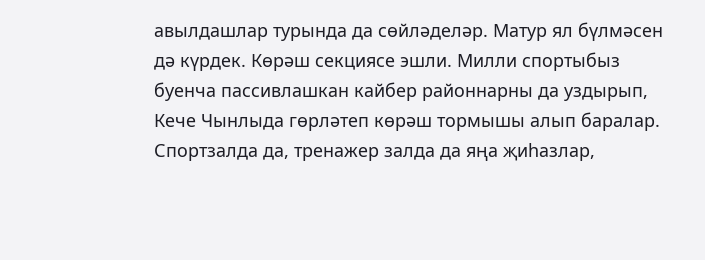авылдашлар турында да сөйләделәр. Матур ял бүлмәсен дә күрдек. Көрәш секциясе эшли. Милли спортыбыз буенча пассивлашкан кайбер районнарны да уздырып, Кече Чынлыда гөрләтеп көрәш тормышы алып баралар. Спортзалда да, тренажер залда да яңа җиһазлар,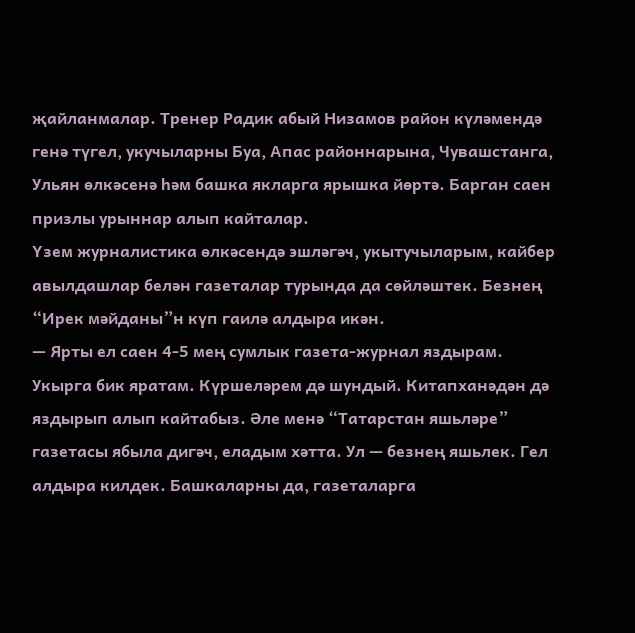җайланмалар. Тренер Радик абый Низамов район күләмендә генә түгел, укучыларны Буа, Апас районнарына, Чувашстанга, Ульян өлкәсенә һәм башка якларга ярышка йөртә. Барган саен призлы урыннар алып кайталар.
Үзем журналистика өлкәсендә эшләгәч, укытучыларым, кайбер авылдашлар белән газеталар турында да сөйләштек. Безнең “Ирек мәйданы”н күп гаилә алдыра икән.
— Ярты ел саен 4-5 мең сумлык газета-журнал яздырам. Укырга бик яратам. Күршеләрем дә шундый. Китапханәдән дә яздырып алып кайтабыз. Әле менә “Татарстан яшьләре” газетасы ябыла дигәч, еладым хәтта. Ул — безнең яшьлек. Гел алдыра килдек. Башкаларны да, газеталарга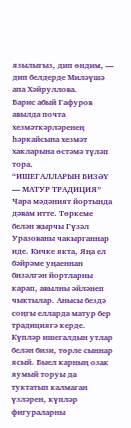язылыгыз, дип өндим, — дип белдерде Миләүшә апа Хәйруллова.
Барис абый Гафуров авылда почта хезмәткәрләренең һәркайсына хезмәт хакларына өстәмә түләп тора.
“ИШЕГАЛЛАРЫН БИЗӘҮ — МАТУР ТРАДИЦИЯ”
Чара мәдәният йортында дәвам итте. Төркеме белән җырчы Гүзәл Уразованы чакырганнар иде. Кичке якта, Яңа ел бәйрәме уңаеннан бизәлгән йортларны карап, авылны әйләнеп чыктылар. Анысы бездә соңгы елларда матур бер традициягә керде. Күпләр ишегалдын утлар белән бизи, төрле сыннар ясый. Быел карның озак яумый торуы да туктатып калмаган үзләрен, күпләр фигураларны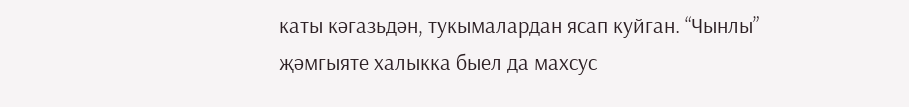каты кәгазьдән, тукымалардан ясап куйган. “Чынлы” җәмгыяте халыкка быел да махсус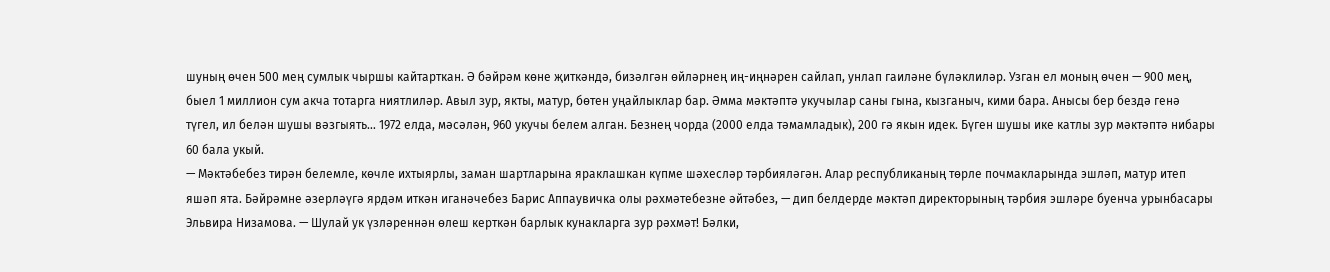шуның өчен 500 мең сумлык чыршы кайтарткан. Ә бәйрәм көне җиткәндә, бизәлгән өйләрнең иң-иңнәрен сайлап, унлап гаиләне бүләклиләр. Узган ел моның өчен — 900 мең, быел 1 миллион сум акча тотарга ниятлиләр. Авыл зур, якты, матур, бөтен уңайлыклар бар. Әмма мәктәптә укучылар саны гына, кызганыч, кими бара. Анысы бер бездә генә түгел, ил белән шушы вәзгыять… 1972 елда, мәсәлән, 960 укучы белем алган. Безнең чорда (2000 елда тәмамладык), 200 гә якын идек. Бүген шушы ике катлы зур мәктәптә нибары 60 бала укый.
— Мәктәбебез тирән белемле, көчле ихтыярлы, заман шартларына яраклашкан күпме шәхесләр тәрбияләгән. Алар республиканың төрле почмакларында эшләп, матур итеп яшәп ята. Бәйрәмне әзерләүгә ярдәм иткән иганәчебез Барис Аппаувичка олы рәхмәтебезне әйтәбез, — дип белдерде мәктәп директорының тәрбия эшләре буенча урынбасары Эльвира Низамова. — Шулай ук үзләреннән өлеш керткән барлык кунакларга зур рәхмәт! Бәлки,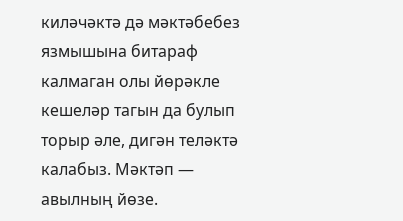киләчәктә дә мәктәбебез язмышына битараф калмаган олы йөрәкле кешеләр тагын да булып торыр әле, дигән теләктә калабыз. Мәктәп — авылның йөзе.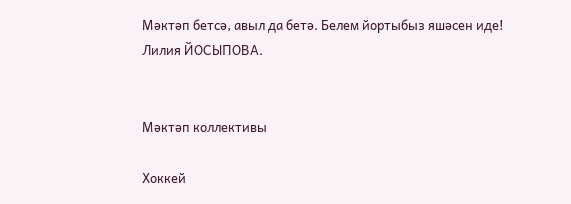Мәктәп бетсә, авыл да бетә. Белем йортыбыз яшәсен иде!
Лилия ЙОСЫПОВА.


Мәктәп коллективы

Хоккей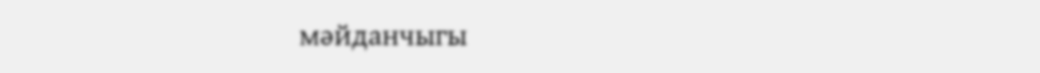мәйданчыгы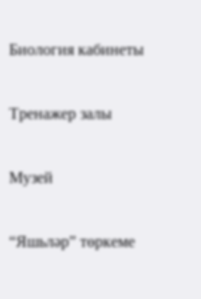Биология кабинеты

Тренажер залы

Музей

“Яшьләр” төркеме